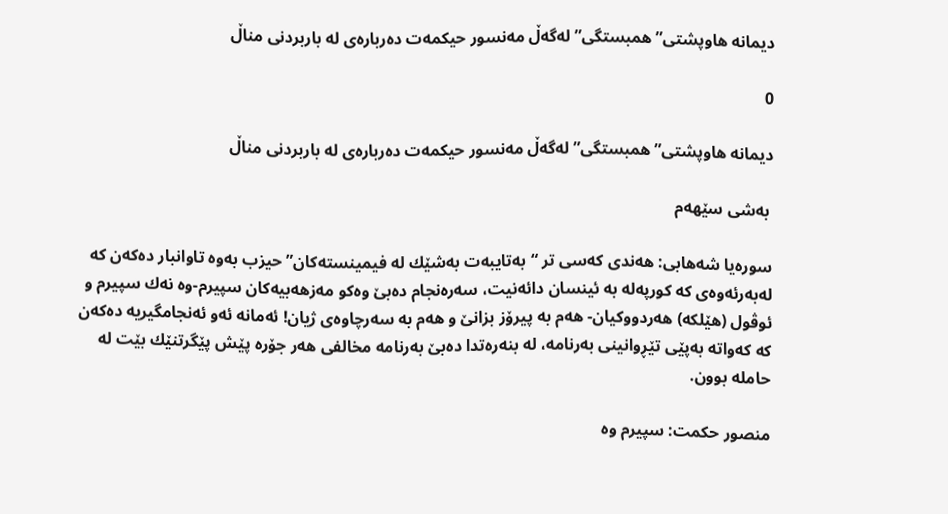دیمانە هاوپشتی” همبستگی” لەگەڵ مەنسور حیکمەت ده‌رباره‌ى‌ له‌ باربردنى‌ مناڵ

0

دیمانە هاوپشتی” همبستگی” لەگەڵ مەنسور حیکمەت ده‌رباره‌ى‌ له‌ باربردنى‌ مناڵ

 بەشی سێهەم

سوره‌يا شه‌هابى: هه‌ندى‌ كه‌سى‌ تر “به‌تايبه‌ت به‌شێك له‌ فيمينسته‌كان” حيزب به‌وه‌ تاوانبار ده‌كه‌ن كه‌ له‌به‌رئه‌وه‌ى‌ كه‌ كورپه‌له‌ به‌ ئينسان دائه‌نيت، سه‌ره‌نجام ده‌بێ وه‌كو مه‌زهه‌بيه‌كان سپيرم-وه‌ نه‌ك سپيرم و ئوڤول (هێلكه‌) هه‌ردووكيان- هه‌م به‌ پيرۆز بزانێ و هه‌م به‌ سه‌رچاوه‌ى‌ ژيان! ئه‌مانه‌ ئه‌و ئه‌نجامگيريه‌ ده‌كه‌ن كه‌ كه‌واته‌ به‌پێی‌ تێڕوانينى‌ به‌رنامه‌، له‌ بنه‌ره‌تدا ده‌بێ‌ به‌رنامه‌ مخالفى‌ هه‌ر جۆره‌ پێش پێگرتنێك بێت له‌ حامله‌ بوون.

منصور حكمت: سپيرم وه‌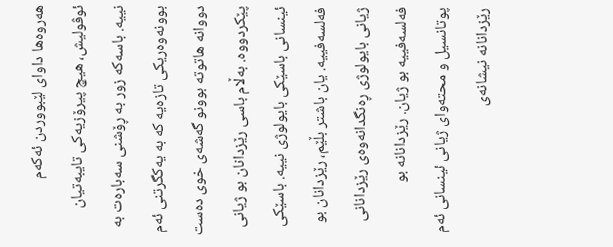هه‌روه‌ها داواى‌ لێبووردن ئه‌كه‌م ئوڤوليش، هيچ پيرۆزيه‌كى‌ تايبه‌تيان نیيه‌. باسه‌كه‌ زور به‌ ڕۆشنى‌ سه‌باره‌ت به‌ بوونه‌وه‌ريكى‌ تازه‌يه‌ كه‌ به‌ يه‌كگرتنى‌ ئه‌م دووانه‌ هاتوته‌ بوونو گه‌شه‌ى‌ خوى‌ ده‌ست پێكردووه‌. به‌ڵام باسى‌ رێزدانان بو ژيانى‌ ئينسانى‌ باسێكى‌ بايولوژى‌ نییە‌. باسێكى‌ فه‌لسه‌فیيه‌. يان باشتر بڵێم، رێزدانان بو ژيانى‌ بايولوژى‌ ڕه‌نگدانه‌وه‌ى‌ رێزدانانى‌ فه‌لسه‌فیيه‌ بو ژيان. رێزدانانه‌ بو پوتانسيل و محتەواى‌ ژيانى‌ ئينسانى‌ ئه‌م رێزدانانه‌ نيشانه‌ى‌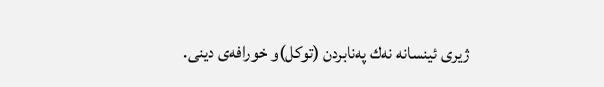ژيرى‌ ئينسانه‌ نه‌ك په‌نابردن (توكل)و خورافه‌ى‌ دينى‌.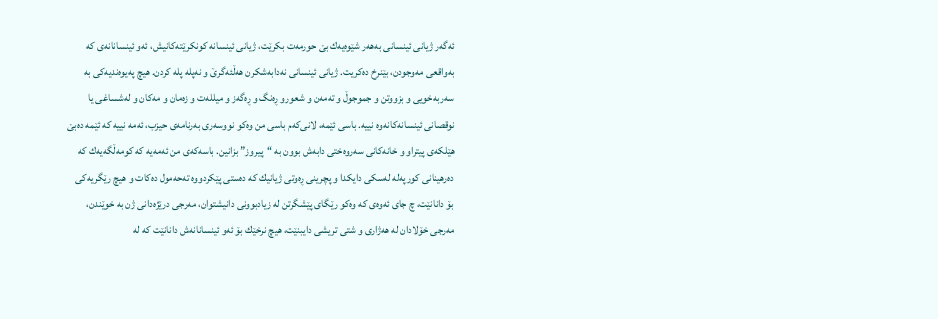ئه‌گه‌ر ژيانى‌ ئينسانى‌ به‌هه‌ر شێوه‌يه‌ك بێ ‌حورمه‌ت بكرێت، ژيانى‌ ئينسانه‌ كونكرێته‌كانيش، ئه‌و ئينسانانه‌ى‌ كه‌ به‌واقعى‌ مه‌وجودن، بێنرخ ده‌كريت. ژيانى‌ ئينسانى‌ نه‌دابه‌شكرن هه‌ڵئه‌گرێ‌ و نه‌پله‌ پلە ‌كردن. هيچ په‌يوه‌نديه‌كى‌ به‌ سه‌ربه‌خويى‌ و بزووتن و جموجوڵ و ته‌مه‌ن و شعورو ڕه‌نگ و ڕه‌گه‌ز و ميلله‌ت و زه‌مان و مه‌كان و له‌شساغى‌ يا نوقصانى‌ ئينسانه‌كانه‌وه‌ نیيه‌. باسى‌ ئێمه‌، لانى‌كه‌م باسى‌ من وه‌كو نووسه‌رى‌ به‌رنامه‌ى‌ حيزب، ئه‌مه‌ نیيه‌ كه‌ ئێمه‌ ده‌بێ‌ هێلكه‌ى‌ پيتراو و خانه‌كانى‌ سه‌روه‌ختى‌ دابه‌ش بوون به‌ “پيروز” بزانين. باسه‌كه‌ى‌ من ئه‌مه‌يه‌ كه‌ كومه‌ڵگەيه‌ك كه‌ ده‌رهينانى‌ كورپه‌له‌ له‌سكى‌ دايكدا و پچرينى‌ ڕه‌وتى‌ ژيانيك كه‌ ده‌ستى‌ پێكردووه‌ ته‌حه‌مول ده‌كات و هيچ رێگريه‌كى‌ بۆ دانانێت، چ جاى‌ ئه‌وه‌ى‌ كه‌ وه‌كو رێگاى‌ پێشگرتن له‌ زيادبوونى‌ دانيشتوان، مه‌رجى‌ درێژه‌دانى‌ ژن به‌ خوێندن، مه‌رجى‌ خۆلادان له‌ هه‌ژارى‌ و شتى‌ تريشى‌ دايبنێت، هيچ نرخێك بۆ ئه‌و ئينسانانه‌ش دانانێت كه‌ له‌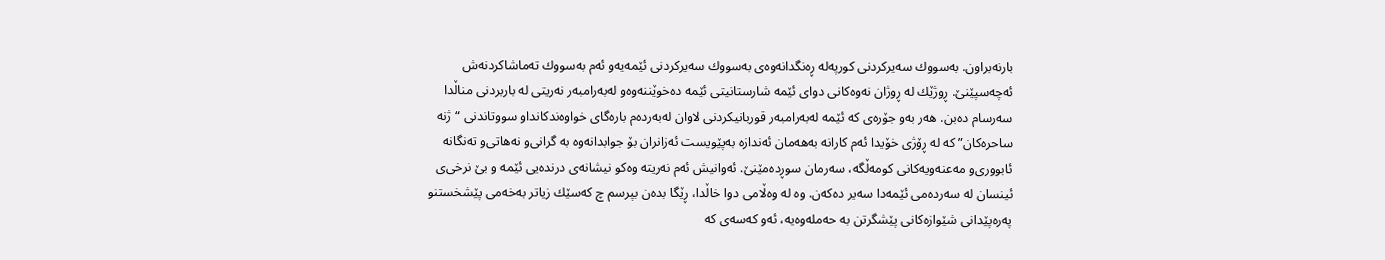بارنه‌براون. به‌سووك سه‌يركردنى‌ كورپه‌له‌ ڕه‌نگدانه‌وه‌ى‌ به‌سووك سه‌يركردنى‌ ئێمه‌يه‌و ئه‌م به‌سووك ته‌ماشاكردنه‌ش ئه‌چه‌سپێنێ‌. ڕوژێك له‌ ڕوژان نه‌وه‌كانى‌ دواى‌ ئێمه‌ شارستانيتى‌ ئێمه‌ ده‌خوێننه‌وه‌و له‌به‌رامبه‌ر نه‌ريتى‌ له‌ باربردنى‌ مناڵدا سه‌رسام ده‌بن. هه‌ر به‌و جۆره‌ى‌ كه‌ ئێمه‌ له‌به‌رامبه‌ر قوربانیكردنى‌ لاوان له‌به‌رده‌م باره‌گاى‌ خواوه‌ندكانداو سووتاندنى‌ “ژنه‌ ساحره‌كان” كه‌ له‌ ڕۆژى‌ خۆيدا ئه‌م كارانه‌ به‌هه‌مان ئه‌ندازه‌ به‌پێويست ئه‌زانران بۆ جوابدانه‌وه‌ به‌ گرانى‌و نه‌هاتى‌و ته‌نگانه‌ ئابوورى‌و مه‌عنه‌ويه‌كانى‌ كومه‌ڵگە، سه‌رمان سوڕده‌مێنێ‌. ئه‌وانيش ئه‌م نه‌ريته‌ وه‌كو نيشانه‌ى‌ درنده‌يى‌ ئێمه‌ و بێ نرخى‌ى‌ ئينسان له‌ سه‌رده‌مى‌ ئێمه‌دا سه‌ير ده‌كه‌ن. وه‌ له‌ وه‌ڵامى‌ دوا خاڵدا، ڕێگا بده‌ن بپرسم چ كه‌سێك زياتر به‌خه‌مى‌ پێشخستنو په‌ره‌پێدانى‌ شێوازه‌كانى‌ پێشگرتن به‌ حەمله‌وه‌يه‌، ئه‌و كه‌سه‌ى‌ كه‌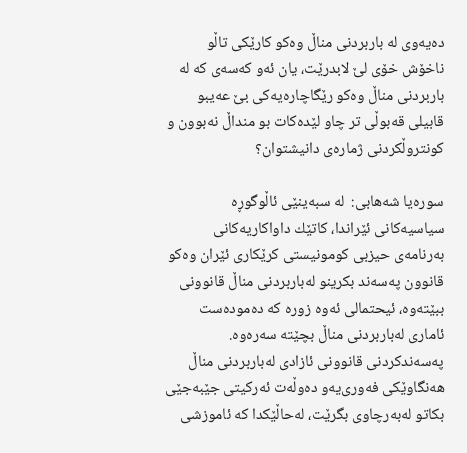ده‌يه‌وى‌ له‌ باربردنى‌ مناڵ وه‌كو كارێكى‌ تاڵو ناخۆش خۆى‌ لێ‌ لابدرێت، يان ئه‌و كه‌سه‌ى‌ كه‌ له‌ باربردنى‌ مناڵ وه‌كو رێگاچاره‌يه‌كى‌ بێ‌ عه‌يبو قابيلى‌ قه‌بوڵى‌ تر چاو لێده‌كات بو منداڵ نه‌بوون و كونتروڵكردنى‌ ژماره‌ى‌ دانيشتوان؟

سوره‌يا شه‌هابى‌:  له‌ سبه‌ينێى‌ ئاڵوگوڕه‌ سياسيه‌كانى‌ ئێراندا، كاتێك داواكاريه‌كانى‌ به‌رنامه‌ى‌ حيزبى‌ كومونيستى‌ كرێكارى‌‌ ئێران وه‌كو قانوون په‌سه‌ند بكرينو له‌باربردنى‌ مناڵ قانوونى‌ ببێته‌وه‌، ئيحتمالى‌ ئه‌وه‌ زوره‌ كه‌ ده‌موده‌ست ئامارى‌ له‌باربردنى‌ مناڵ بچێته‌ سه‌ره‌وه‌. په‌سه‌ندكردنى‌ قانوونى‌ ئازادى‌ له‌باربردنى‌ مناڵ هه‌نگاوێكى‌ فه‌ورى‌يه‌و ده‌وڵه‌ت ئه‌ركيتى‌ جێبه‌جێی‌ بكاتو له‌به‌رچاوى‌ بگرێت، له‌حاڵێكدا كه‌ ئاموزشى‌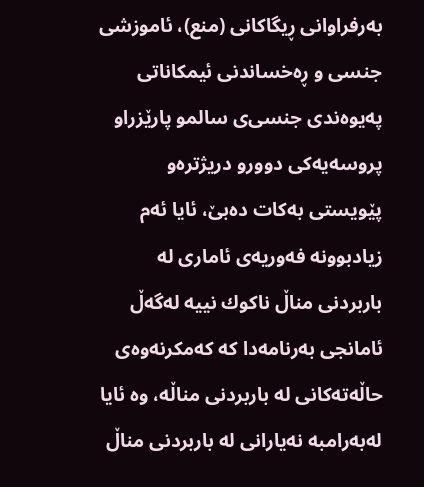به‌رفراوانى‌ ڕيگاكانى‌ (منع)، ئاموزشى‌ جنسى‌ و ڕه‌خساندنى‌ ئيمكاناتى‌ په‌يوه‌ندى‌ جنسى‌ى‌ سالمو پارێزراو پروسه‌يه‌كى‌ دوورو دريژتره‌و پێويستى‌ به‌كات ده‌بێ‌، ئايا ئه‌م زيادبوونه‌ فه‌وريه‌ى‌ ئامارى‌ له‌ باربردنى‌ مناڵ ناكوك نیيه‌ له‌گه‌ڵ ئامانجى‌ به‌رنامه‌دا كه‌ كه‌مكرنه‌وه‌ى‌ حاڵه‌ته‌كانى‌ له‌ باربر‌دنى‌ مناڵه‌، وه‌ ئايا له‌به‌رامبه‌ نه‌يارانى‌ له‌ باربردنى‌ مناڵ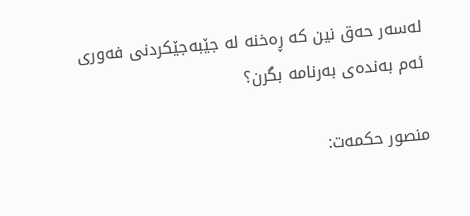له‌سه‌ر حه‌ق نين كه‌ ڕه‌خنه‌ له‌ جێبەجێکردنی‌ فه‌ورى‌ ئه‌م به‌نده‌ى‌ به‌رنامه‌ بگرن؟

منصور حكمەت: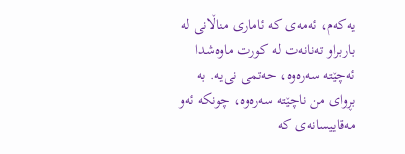يه‌كه‌م، ئه‌مه‌ى‌ كه‌ ئامارى‌ مناڵانى‌ له‌ باربراو ته‌نانه‌ت له‌ كورت ماوه‌شدا ئه‌چێته‌ سه‌ره‌وه‌، حه‌تمى‌ نى‌يه‌. به‌ بڕواى‌ من ناچێته‌ سه‌ره‌وه‌، چونكه‌ ئه‌و مه‌قاييسانه‌ى‌ كه‌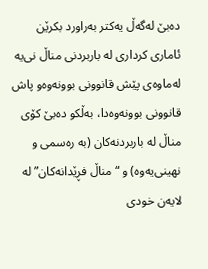ده‌بێ‌ له‌گه‌ڵ يه‌كتر به‌راورد بكرێن ئامارى‌ كردارى‌ له‌ باربردنى‌ مناڵ نى‌يه‌ له‌ماوه‌ى‌ پێش قانوونى‌ بوونه‌وه‌و پاش قانوونى‌ بوونه‌وه‌دا، به‌ڵكو ده‌بێ‌ كۆى‌ مناڵ له‌ باربردنه‌كان (به‌ ره‌سمى‌ و نهينى‌يه‌وه‌) و “مناڵ فڕێدانه‌كان” له‌ لايه‌ن خودى‌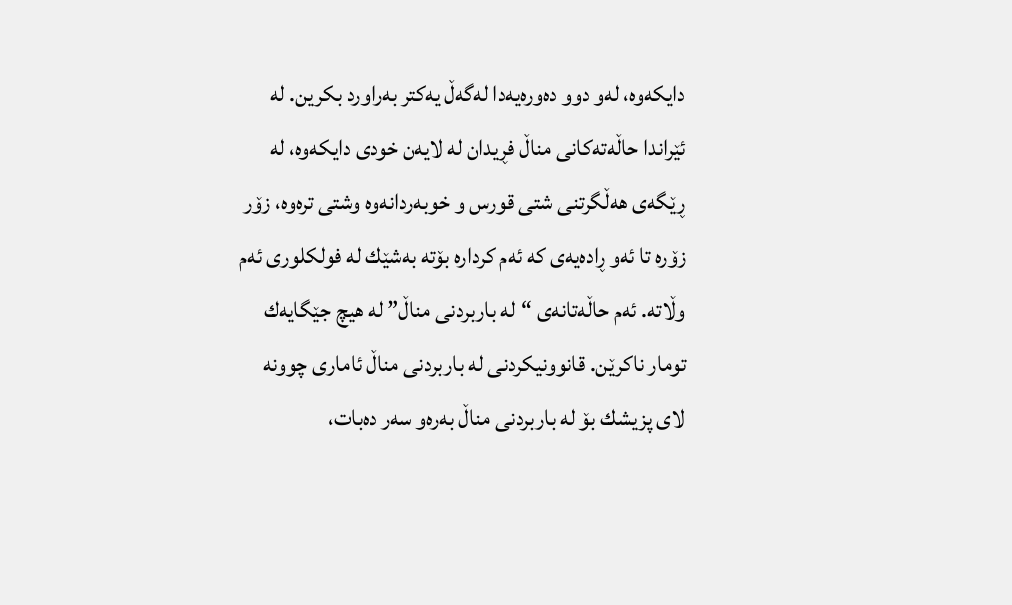دايكه‌وه‌، له‌و دوو ده‌وره‌يه‌دا له‌گه‌ڵ يه‌كتر به‌راورد بكرين. له‌ ئێراندا حاڵه‌ته‌كانى‌ مناڵ فڕيدان له‌ لايه‌ن خودى‌ دايكه‌وه‌، له‌ ڕێگه‌ى‌ هه‌ڵگرتنى‌ شتى‌ قورس و خوبه‌ردانه‌وه‌ وشتى‌ تره‌وه‌، زۆر زۆره‌ تا ئه‌و ڕاده‌يه‌ى‌ كه‌ ئه‌م كرداره‌ بۆته‌ به‌شێك له‌ فولكلورى‌ ئه‌م وڵاته‌. ئه‌م حاڵه‌تانه‌ى‌ “له‌ باربردنى‌ مناڵ” له‌ هيچ جێگايه‌ك تومار ناكرێن. قانوونیكردنى‌ له‌ باربردنى‌ مناڵ ئامارى‌ چوونه‌ لاى‌ پزيشك بۆ له‌ باربردنى‌ مناڵ به‌ره‌و سه‌ر ده‌بات،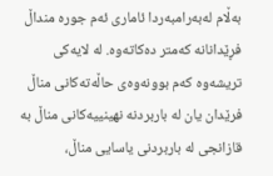به‌ڵام له‌به‌رامبه‌ردا ئامارى‌ ئه‌م جوره‌ منداڵ فڕێدانانه‌ كه‌متر ده‌كاته‌وه‌. له‌ لايه‌كى‌ تريشه‌وه‌ كه‌م بوونه‌وه‌ى‌ حاڵه‌ته‌كانى‌ مناڵ فرێدان يان له‌ باربردنه‌ نهينیيه‌كانى‌ مناڵ به‌ قازانجى‌ له‌ باربردنى‌ ياسايى‌ مناڵ،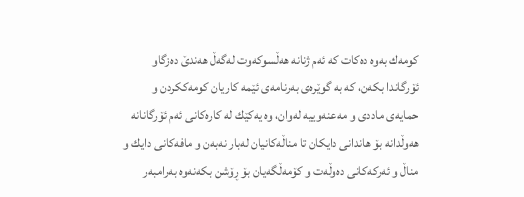كومه‌ك به‌وه‌ ده‌كات كه‌ ئه‌م ژنانه‌ هه‌ڵسوكه‌وت له‌گه‌ڵ هه‌ندێ‌ ده‌زگاو ئۆرگاندا بكه‌ن، كه‌ به‌ گوێره‌ى‌ به‌رنامه‌ى‌ ئێمه‌ كاريان كومه‌ككردن و حمايه‌ى‌ ماددى‌ و مه‌عنه‌ویيه‌ له‌وان، وه‌ يه‌كێك له‌ كاره‌كانى‌ ئه‌م ئۆرگانانه‌ هه‌وڵدانه‌ بۆ هاندانى‌ دايكان تا مناڵه‌كانيان له‌بار نه‌به‌ن و مافه‌كانى‌ دايك و مناڵ و ئه‌ركه‌كانى‌ ده‌وڵه‌ت و كۆمه‌ڵگەيان بۆ ڕۆشن بكه‌نه‌وه‌ به‌رامبه‌ر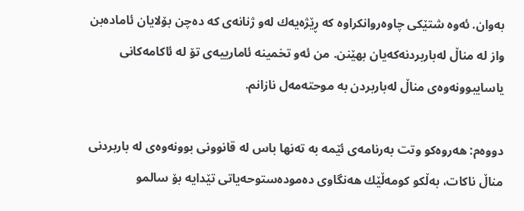به‌وان. ئه‌وه‌ شتێكى‌ چاوه‌روانكراوه‌ كه‌ ڕێژه‌يه‌ك له‌و ژنانه‌ى‌ كه‌ ده‌چن بۆلايان ئاماده‌بن واز له‌ مناڵ له‌باربردنه‌كه‌يان بهێنن. من ئه‌و تخمينه‌ ئاماریيه‌ى‌ تۆ له‌ ئاكامه‌كانى‌ ياسايبوونه‌وه‌ى‌ مناڵ له‌باربردن به‌ موحته‌مه‌ل نازانم.

دووه‌م: هه‌روه‌كو وتت به‌رنامه‌ى‌ ئێمه‌ به‌ ته‌نها باس له‌ قانوونى‌ بوونه‌وه‌ى‌ له‌ باربردنى‌ مناڵ ناكات، به‌ڵكو كومه‌ڵێك هه‌نگاوى‌ ده‌موده‌ستوحه‌ياتى‌ تێدايه‌ بۆ سالمو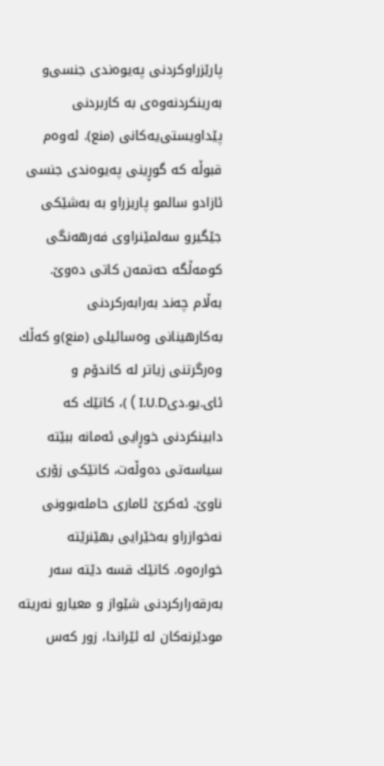پارێزراوكردنى‌ په‌يوه‌ندى‌ جنسى‌و به‌رينكردنه‌وه‌ى‌ به‌ كاربردنى‌ پێداويستى‌یه‌كانى‌ (منع). ئه‌وه‌م قبوڵه‌ كه‌ گوڕينى‌ په‌يوه‌ندى‌ جنسى‌ ئازادو سالمو پاريزراو به‌ به‌شێكى‌ جێگيرو سه‌لمێنراوى‌ فه‌رهه‌نگى‌ كومه‌ڵگە حه‌تمه‌ن كاتى‌ ده‌وێ‌. به‌ڵام چه‌ند به‌رابه‌ركردنى‌ به‌كارهينانى‌ وه‌سائيلى‌ (منع)و كه‌ڵك وه‌رگرتنى‌ زياتر له‌ كاندۆم و ئاى‌.يو.دى‌I.U.D ) )، كاتێك كه‌ دابينكردنى‌ خوڕايى‌ ئه‌مانه‌ ببێته‌ سياسه‌تى‌ ده‌وڵه‌ت، كاتێكى‌ زۆرى‌ ناوێ. ئه‌كرێ‌ ئامارى‌ حامله‌بوونى‌ نه‌خوازراو به‌خێرايى‌ بهێنرێته‌ خواره‌وه‌. كاتێك قسه‌ دێته‌ سه‌ر به‌رقه‌راركردنى‌ شێواز و معيارو نه‌ريته‌ مودێرنه‌كان له‌ ئێراندا، زور كه‌س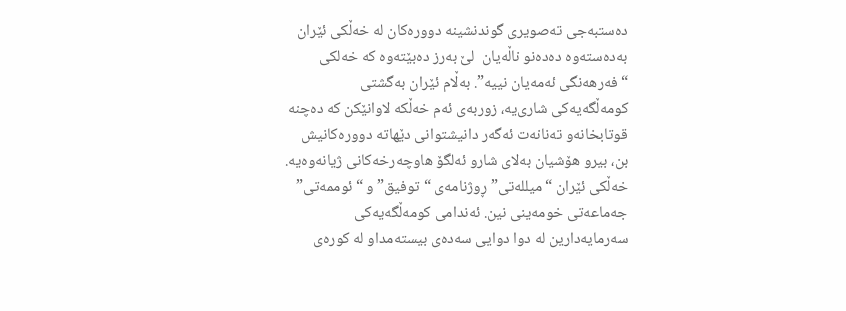ده‌ستبه‌جى‌ تەصويرى‌ گوندنشينه‌ دووره‌كان له‌ خه‌ڵكى‌ ئێران به‌ده‌سته‌وه‌ ده‌ده‌نو ناڵه‌يان  لێ به‌رز ده‌بێته‌وه‌ كه‌ خه‌لكى‌ “فه‌رهه‌نگى‌ ئه‌مه‌يان نیيه‌”. به‌ڵام ئێران به‌گشتى‌ كومه‌ڵگەيه‌كى‌ شارى‌يه‌، زوربه‌ى‌ ئه‌م خه‌ڵكه‌ لاوانێكن كه‌ ده‌چنه‌ قوتابخانه‌و ته‌نانه‌ت ئه‌گه‌ر دانيشتوانى‌ دێهاته‌ دووره‌كانيش بن، بيرو هۆشيان به‌لاى‌ شارو ئه‌لگۆ هاوچه‌رخه‌كانى‌ ژيانه‌وه‌يه‌. خه‌ڵكى‌ ئێران “ميلله‌تى‌” ڕوژنامه‌ى‌ “توفيق” و “ئوممه‌تى‌” جه‌ماعه‌تى‌ خومه‌ينى‌ نين. ئه‌ندامى‌ كومه‌ڵگەيه‌كى‌ سه‌رمايه‌دارين له‌ دوا دوايى‌ سه‌ده‌ى‌ بيسته‌مداو له‌ كوره‌ى‌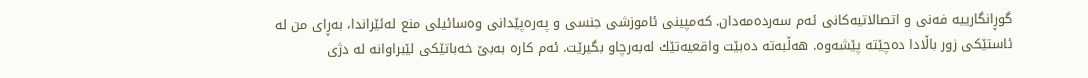گوڕانگاریيه‌ فه‌نى‌ و اتصالاتيه‌كانى‌ ئه‌م سه‌رده‌مه‌دان. كه‌مپينى‌ ئاموزشى‌ جنسى‌ و په‌ره‌پێدانى‌ وه‌سائيلى‌ منع له‌ئێراندا، به‌ڕاى‌ من له‌ ئاستێكى‌ زور باڵادا ده‌چێته‌ پێشه‌وه‌. هه‌ڵبه‌ته‌ ده‌بێت واقعيه‌تێك له‌به‌رچاو بگيرێت. ئه‌م كاره‌ به‌بێ‌ خه‌باتێكى‌ لێبراوانه‌ له‌ دژى‌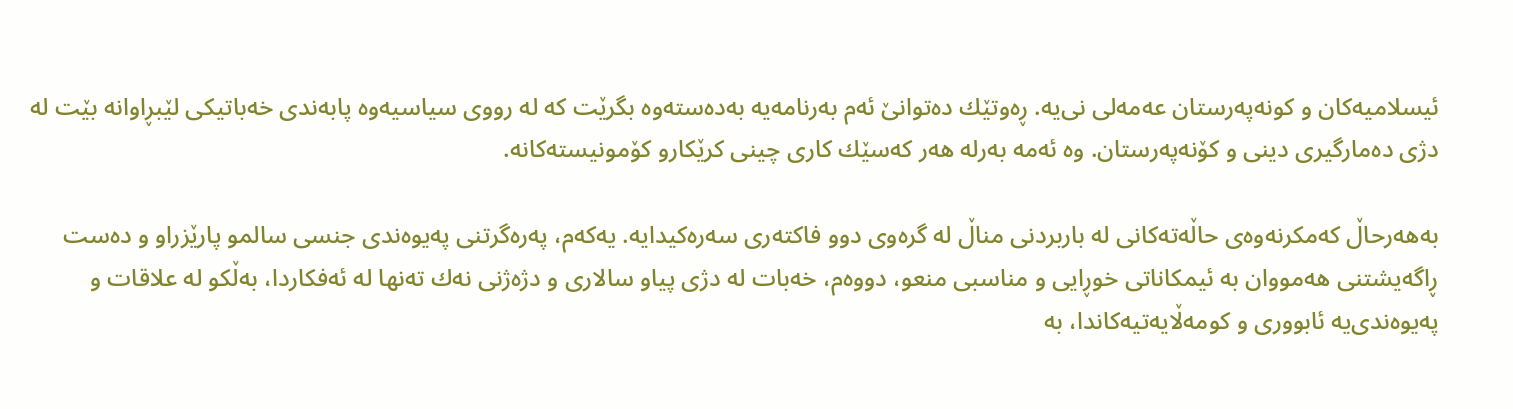ئيسلاميه‌كان و كونه‌په‌رستان عه‌مه‌لى‌ نى‌يه‌. ڕه‌وتێك ده‌توانێ‌ ئه‌م به‌رنامه‌يه‌ به‌ده‌سته‌وه‌ بگرێت كه‌ له‌ رووى‌ سياسيه‌وه‌ پابه‌ندى‌ خه‌باتيكى‌ لێبڕاوانه‌ بێت له‌ دژى‌ ده‌مارگيرى‌ دينى‌ و كۆنه‌په‌رستان. وه‌ ئه‌مه‌ به‌رله‌ هه‌ر كه‌سێك كارى‌ چينى‌ كرێكارو كۆمونيسته‌كانه‌.

به‌هه‌رحاڵ كه‌مكرنه‌وه‌ى‌ حاڵه‌ته‌كانى‌ له‌ باربردنى‌ مناڵ له‌ گره‌وى‌ دوو فاكته‌رى‌ سه‌ره‌كيدايه‌. يه‌كه‌م، په‌ره‌گرتنى‌ په‌يوه‌ندى‌ جنسى‌ سالمو پارێزراو و ده‌ست ڕاگه‌يشتنى‌ هه‌مووان به‌ ئيمكاناتى‌ خوڕايى‌ و مناسبى‌ منعو، دووه‌م، خه‌بات له‌ دژى‌ پياو سالارى‌ و دژه‌ژنى‌ نه‌ك ته‌نها له‌ ئه‌فكاردا، به‌ڵكو له‌ علاقات و په‌يوه‌ندى‌يه‌ ئابوورى‌ و كومه‌ڵايه‌تيه‌كاندا، به‌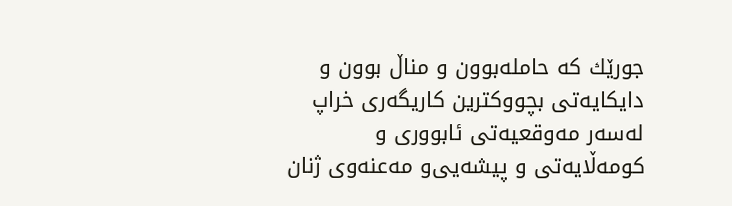جورێك كه‌ حامله‌بوون و مناڵ بوون و دايكايه‌تى‌ بچووكترين كاريگه‌رى‌ خراپ له‌سه‌ر مه‌وقعيه‌تى‌ ئابوورى‌ و كومه‌ڵايه‌تى‌ و پيشه‌يى‌و مه‌عنه‌وى‌ ژنان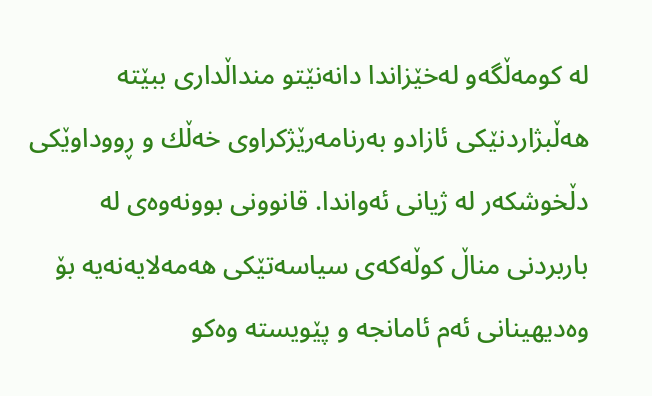له‌ كومه‌ڵگەو له‌خێزاندا دانه‌نێتو منداڵدارى‌ ببێته‌ هه‌ڵبژاردنێكى‌ ئازادو به‌رنامه‌رێژ‌كراوى‌ خه‌ڵك و ڕووداوێكى‌ دڵخوشكه‌ر له‌ ژيانى‌ ئه‌واندا. قانوونى‌ بوونه‌وه‌ى‌ له‌ باربردنى‌ مناڵ كوڵه‌كه‌ی‌ سياسه‌تێكى‌ هه‌مه‌لايه‌نه‌يه‌ بۆ وه‌ديهينانى‌ ئه‌م ئامانجه‌ و پێويسته‌ وه‌كو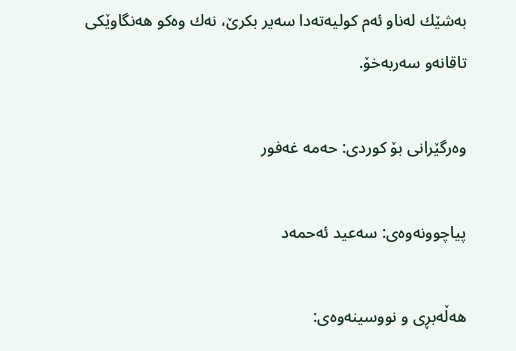به‌شێك له‌ناو ئه‌م كوليه‌ته‌دا سه‌ير بكرێ‌، نه‌ك وه‌كو هه‌نگاوێكى‌ تاقانه‌و سه‌ربه‌خۆ.

وەرگێرانی بۆ کوردی: حەمە غەفور

پیاچوونەوەی: سەعید ئەحمەد

هەڵەبڕی و نووسینەوەی: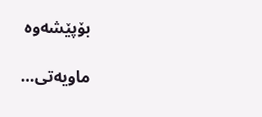بۆپێشەوە

ماویەتی…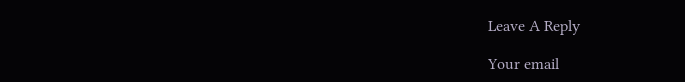Leave A Reply

Your email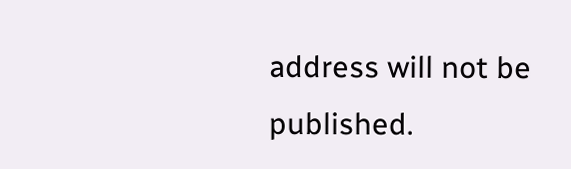address will not be published.